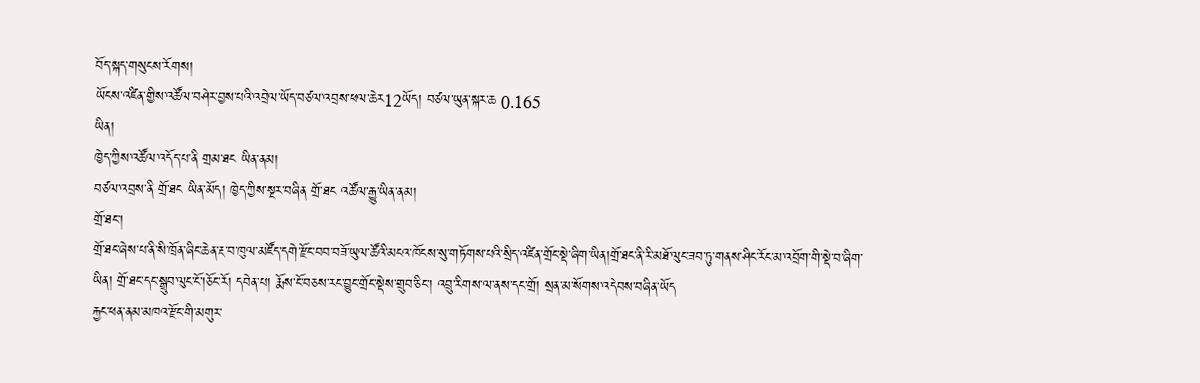བོད་སྐད་གསུངས་རོགས།
ཡོངས་འཛིན་གྱིས་འཚོལ་བཤེར་བྱས་པའི་འབྲེལ་ཡོད་བཙལ་འབྲས་ཕལ་ཆེར12ཡོད། བཙལ་ཡུན་སྐར་ཆ 0.165
ཡིན།
ཁྱེད་ཀྱིས་འཚོལ་འདོད་པ་ནི གྲམ་ཐང ཡིན་ནམ།
བཙལ་འབྲས་ནི གྲོ་ཐང ཡིན་མོད། ཁྱེད་ཀྱིས་སྔར་བཞིན གྲོ་ཐང འཚོལ་རྒྱུ་ཡིན་ནམ།
གྲོ་ཐང་།
གྲོ་ཐང་ཞེས་པ་ནི་སི་ཁྲོན་ཞིང་ཆེན་རྔ་བ་ཁུལ་མཛོད་དགེ་རྫོང་བབ་བཟོ་ཡུལ་ཚོའི་མངའ་ཁོངས་སུ་གཏོགས་པའི་སྲིད་འཛིན་གྲོང་སྡེ་ཞིག་ཡིན།གྲོ་ཐང་ནི་རི་མཐོ་ལུང་ཟབ་ཏུ་གནས་ཤིང་རོང་མ་འབྲོག་གི་སྡེ་བ་ཞིག་ཡིན། གྲོ་ཐང་དང་སྒྲུབ་ལུང་ངོ་།ཅོང་རོ། དབེན་པ། རྨོས་ངོ་བཅས་རང་བྱུང་གྲོང་སྡེས་གྲུབ་ཅིང་། འབྲུ་རིགས་ལ་ནས་དང་གྲོ། སྲན་མ་སོགས་འདེབས་བཞིན་ཡོད
རྐྱང་ཕན་ནམ་མཁའ་རྫོང་གི་མགུར་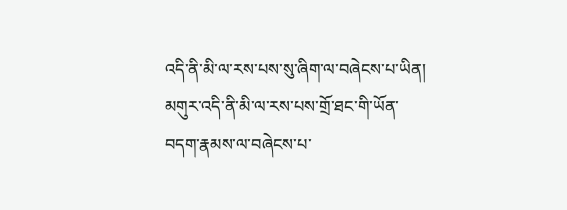འདི་ནི་མི་ལ་རས་པས་སུ་ཞིག་ལ་བཞེངས་པ་ཡིན།
མགུར་འདི་ནི་མི་ལ་རས་པས་གྲོ་ཐང་གི་ཡོན་བདག་རྣམས་ལ་བཞེངས་པ་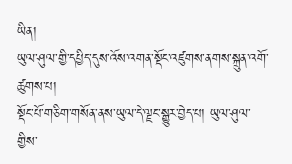ཡིན།
ཡུལ་ཤུལ་གྱི་དཔྱིད་དུས་འོས་འགན་སྡོང་འཛུགས་ནགས་སྐྲུན་འགོ་ཚུགས་པ།
སྡོང་པོ་གཅིག་གསོན་ནས་ཡུལ་དེ་ལྗང་སྒྱུར་བྱེད་པ། ཡུལ་ཤུལ་གྱིས་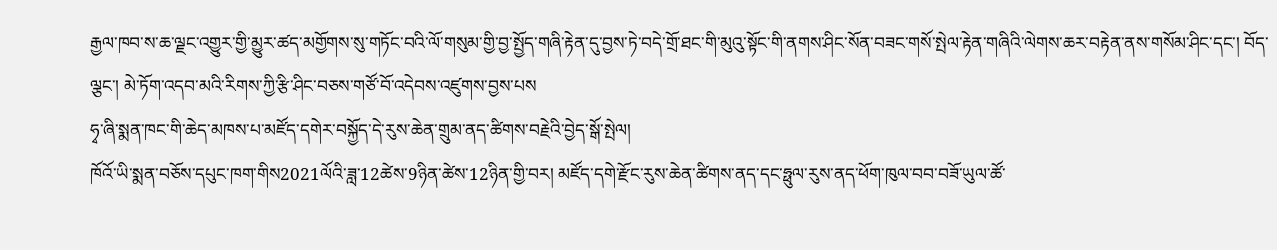རྒྱལ་ཁབ་ས་ཆ་ལྗང་འགྱུར་གྱི་མྱུར་ཚད་མགྱོགས་སུ་གཏོང་བའི་ལོ་གསུམ་གྱི་བྱ་སྤྱོད་གཞི་རྟེན་དུ་བྱས་ཏེ་བདེ་གྲོ་ཐང་གི་མུའུ་སྟོང་གི་ནགས་ཤིང་སོན་བཟང་གསོ་སྤེལ་རྟེན་གཞིའི་ལེགས་ཆར་བརྟེན་ནས་གསོམ་ཤིང་དང་། བོད་ལྕང་། མེ་ཏོག་འདབ་མའི་རིགས་ཀྱི་རྩི་ཤིང་བཅས་གཙོ་བོ་འདེབས་འཛུགས་བྱས་པས
ཧྭ་ཞི་སྨན་ཁང་གི་ཆེད་མཁས་པ་མཛོད་དགེར་བསྐྱོད་དེ་རུས་ཆེན་གྲུམ་ནད་ཚིགས་བརྗེའི་བྱེད་སྒོ་སྤེལ།
ཁོའོ་ཡི་སྨན་བཅོས་དཔུང་ཁག་གིས2021ལོའི་ཟླ་12ཚེས་9ཉིན་ཚེས་12ཉིན་གྱི་བར། མཛོད་དགེ་རྫོང་རུས་ཆེན་ཚིགས་ནད་དང་ཧྥུལ་རུས་ནད་ཕོག་ཁུལ་བབ་བཟོ་ཡུལ་ཚོ་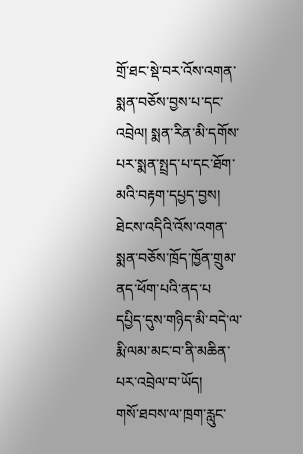གྲོ་ཐང་སྡེ་བར་འོས་འགན་སྨན་བཅོས་བྱས་པ་དང་འབྲེལ། སྨན་རིན་མི་དགོས་པར་སྨན་སྤྲད་པ་དང་ཐོག་མའི་བརྟག་དཔྱད་བྱས། ཐེངས་འདིའི་འོས་འགན་སྨན་བཅོས་ཁྲོད་ཁྱོན་གྲུམ་ནད་ཕོག་པའི་ནད་པ
དཔྱིད་དུས་གཉིད་མི་བདེ་ལ་རྨི་ལམ་མང་བ་ནི་མཆིན་པར་འབྲེལ་བ་ཡོད།
གསོ་ཐབས་ལ་ཁྲག་རླུང་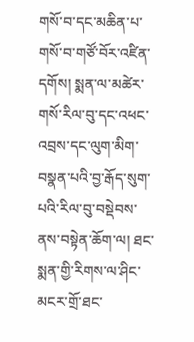གསོ་བ་དང་མཆིན་པ་གསོ་བ་གཙོ་བོར་འཛིན་དགོས། སྨན་ལ་མཚེར་གསོ་རིལ་བུ་དང་འཕང་འབྲས་དང་ལུག་མིག་བསྣན་པའི་བྱ་རྒོད་སུག་པའི་རིལ་བུ་བསྡེབས་ནས་བསྟེན་ཆོག་ལ། ཐང་སྨན་གྱི་རིགས་ལ་ཤིང་མངར་གྲོ་ཐང་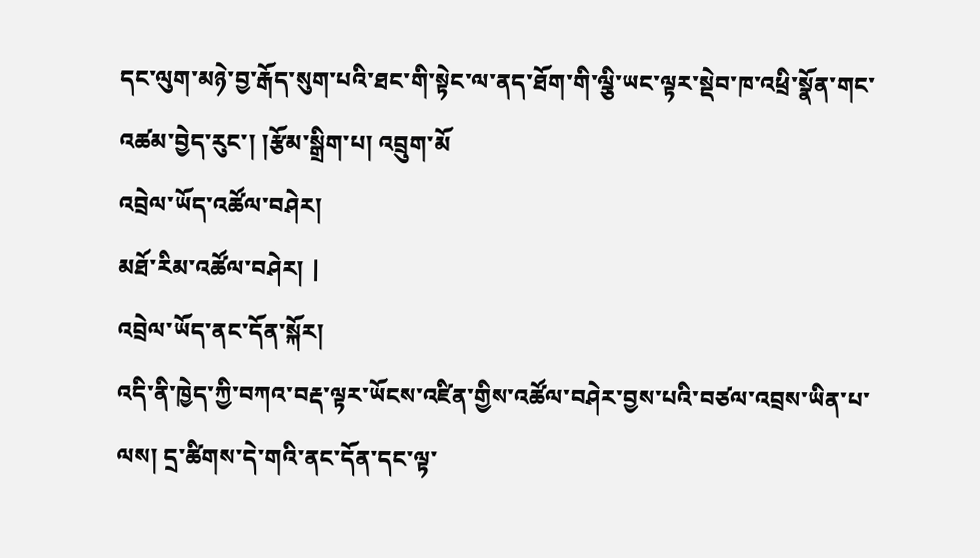དང་ལུག་མཉེ་བྱ་རྒོད་སུག་པའི་ཐང་གི་སྟེང་ལ་ནད་ཐོག་གི་ལྕི་ཡང་ལྟར་སྡེབ་ཁ་འཕྲི་སྣོན་གང་འཚམ་བྱེད་རུང་། །རྩོམ་སྒྲིག་པ། འབྲུག་མོ
འབྲེལ་ཡོད་འཚོལ་བཤེར།
མཐོ་རིམ་འཚོལ་བཤེར། |
འབྲེལ་ཡོད་ནང་དོན་སྐོར།
འདི་ནི་ཁྱེད་ཀྱི་བཀའ་བརྡ་ལྟར་ཡོངས་འཛིན་གྱིས་འཚོལ་བཤེར་བྱས་པའི་བཙལ་འབྲས་ཡིན་པ་ལས། དྲ་ཚིགས་དེ་གའི་ནང་དོན་དང་ལྟ་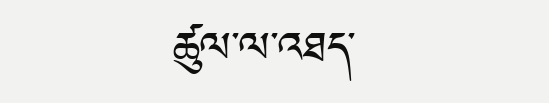ཚུལ་ལ་འཐད་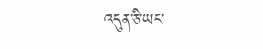འདུན་ཅི་ཡང་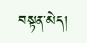བསྟན་མེད།